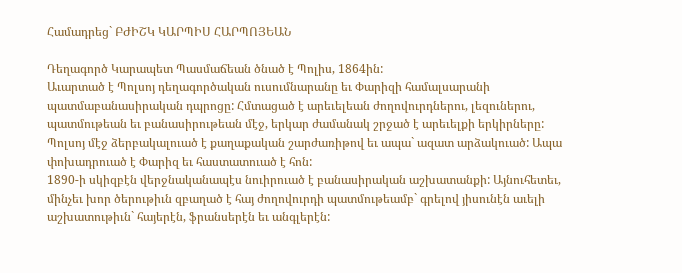Համադրեց` ԲԺԻՇԿ ԿԱՐՊԻՍ ՀԱՐՊՈՅԵԱՆ

Դեղագործ Կարապետ Պասմաճեան ծնած է Պոլիս, 1864ին:
Աւարտած է Պոլսոյ դեղագործական ուսումնարանը եւ Փարիզի համալսարանի պատմաբանասիրական դպրոցը: Հմտացած է արեւելեան ժողովուրդներու, լեզուներու, պատմութեան եւ բանասիրութեան մէջ, երկար ժամանակ շրջած է արեւելքի երկիրները:
Պոլսոյ մէջ ձերբակալուած է քաղաքական շարժառիթով եւ ապա` ազատ արձակուած: Ապա փոխադրուած է Փարիզ եւ հաստատուած է հոն:
1890-ի սկիզբէն վերջնականապէս նուիրուած է բանասիրական աշխատանքի: Այնուհետեւ, մինչեւ խոր ծերութիւն զբաղած է հայ ժողովուրդի պատմութեամբ` գրելով յիսունէն աւելի աշխատութիւն` հայերէն, ֆրանսերէն եւ անգլերէն: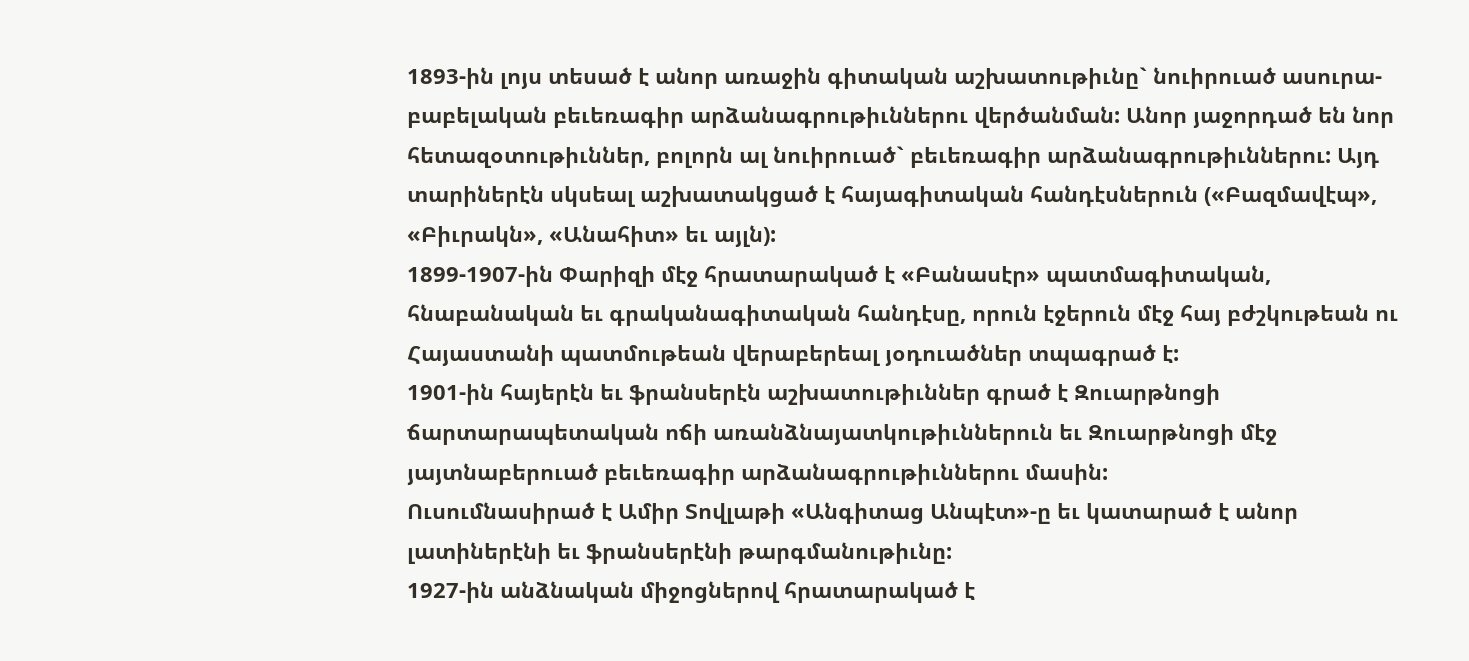1893-ին լոյս տեսած է անոր առաջին գիտական աշխատութիւնը` նուիրուած ասուրա-բաբելական բեւեռագիր արձանագրութիւններու վերծանման: Անոր յաջորդած են նոր հետազօտութիւններ, բոլորն ալ նուիրուած` բեւեռագիր արձանագրութիւններու: Այդ տարիներէն սկսեալ աշխատակցած է հայագիտական հանդէսներուն («Բազմավէպ», «Բիւրակն», «Անահիտ» եւ այլն):
1899-1907-ին Փարիզի մէջ հրատարակած է «Բանասէր» պատմագիտական, հնաբանական եւ գրականագիտական հանդէսը, որուն էջերուն մէջ հայ բժշկութեան ու Հայաստանի պատմութեան վերաբերեալ յօդուածներ տպագրած է:
1901-ին հայերէն եւ ֆրանսերէն աշխատութիւններ գրած է Զուարթնոցի ճարտարապետական ոճի առանձնայատկութիւններուն եւ Զուարթնոցի մէջ յայտնաբերուած բեւեռագիր արձանագրութիւններու մասին:
Ուսումնասիրած է Ամիր Տովլաթի «Անգիտաց Անպէտ»-ը եւ կատարած է անոր լատիներէնի եւ ֆրանսերէնի թարգմանութիւնը:
1927-ին անձնական միջոցներով հրատարակած է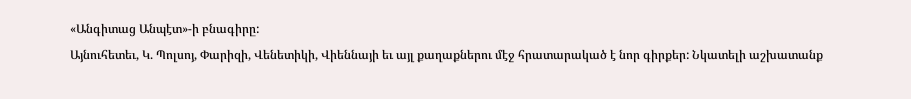«Անգիտաց Անպէտ»-ի բնագիրը:
Այնուհետեւ, Կ. Պոլսոյ, Փարիզի, Վենետիկի, Վիեննայի եւ այլ քաղաքներու մէջ հրատարակած է նոր գիրքեր: Նկատելի աշխատանք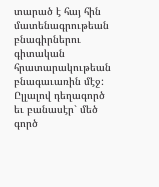տարած է հայ հին մատենագրութեան բնագիրներու գիտական հրատարակութեան բնագաւառին մէջ:
Ըլլալով դեղագործ եւ բանասէր` մեծ գործ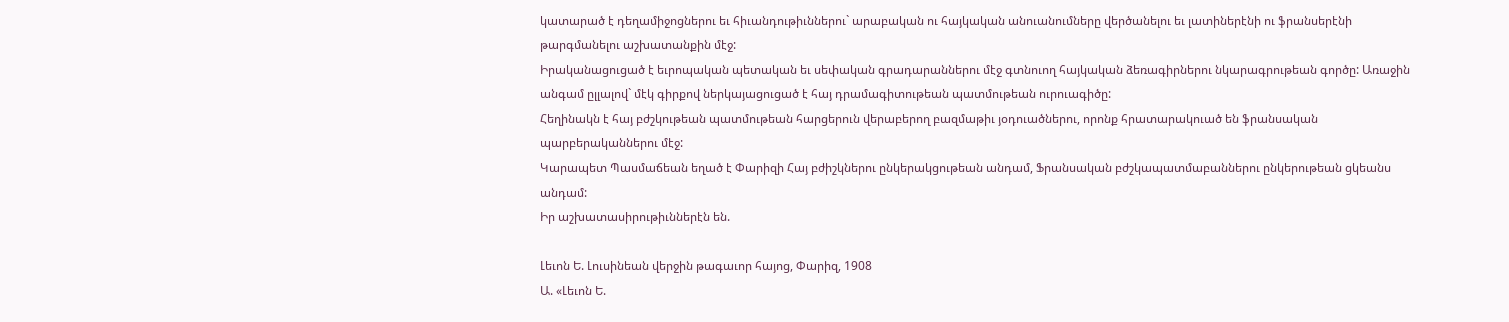կատարած է դեղամիջոցներու եւ հիւանդութիւններու` արաբական ու հայկական անուանումները վերծանելու եւ լատիներէնի ու ֆրանսերէնի թարգմանելու աշխատանքին մէջ:
Իրականացուցած է եւրոպական պետական եւ սեփական գրադարաններու մէջ գտնուող հայկական ձեռագիրներու նկարագրութեան գործը: Առաջին անգամ ըլլալով` մէկ գիրքով ներկայացուցած է հայ դրամագիտութեան պատմութեան ուրուագիծը:
Հեղինակն է հայ բժշկութեան պատմութեան հարցերուն վերաբերող բազմաթիւ յօդուածներու, որոնք հրատարակուած են ֆրանսական պարբերականներու մէջ:
Կարապետ Պասմաճեան եղած է Փարիզի Հայ բժիշկներու ընկերակցութեան անդամ, Ֆրանսական բժշկապատմաբաններու ընկերութեան ցկեանս անդամ:
Իր աշխատասիրութիւններէն են.

Լեւոն Ե. Լուսինեան վերջին թագաւոր հայոց, Փարիզ, 1908
Ա. «Լեւոն Ե.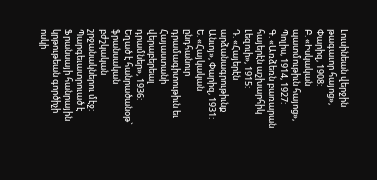Լուսինեան վերջին թագաւոր հայոց», Փարիզ, 1908:
Բ. «Իսկական պատմութիւն հայոց», Պոլիս, 1914, 1927:
Գ. «Առձեռն բառարան հայերէն աշխարհիկ Լեզուի», 1915:
Դ. «Հայերէն արձանագրութիւնք Անւոյ», Փարիզ, 1931:
Ե. «Հայկական ընդհանուր դրամագիտութիւն եւ Հայաստանի վերաբերեալ դրամներ», 1936:
Եղած է հանրածանօթ` ֆրանսական բժշկական շրջանակներու մէջ:
Պարգեւատրուած է Ֆրանսայի հանրային կրթութեան գործիչի ոսկի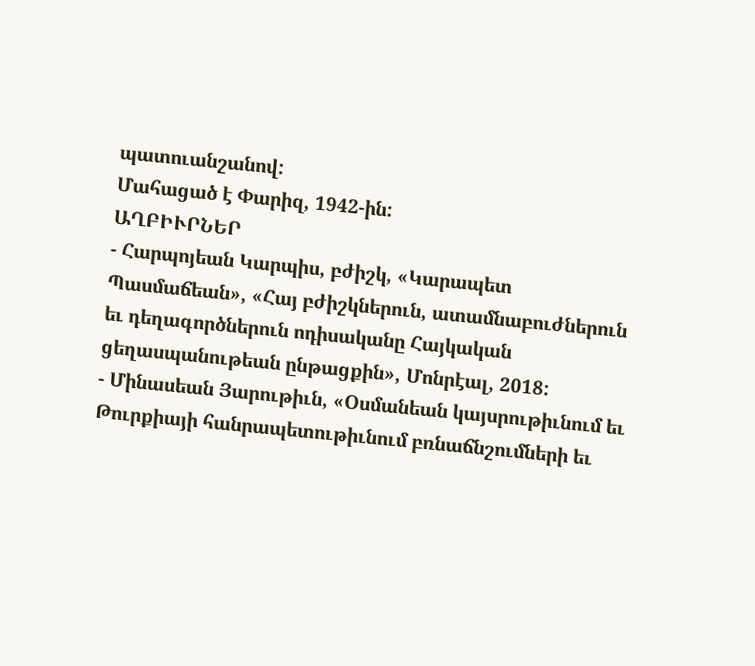պատուանշանով:
Մահացած է Փարիզ, 1942-ին:
ԱՂԲԻՒՐՆԵՐ
- Հարպոյեան Կարպիս, բժիշկ, «Կարապետ Պասմաճեան», «Հայ բժիշկներուն, ատամնաբուժներուն եւ դեղագործներուն ոդիսականը Հայկական ցեղասպանութեան ընթացքին», Մոնրէալ, 2018:
- Մինասեան Յարութիւն, «Օսմանեան կայսրութիւնում եւ Թուրքիայի հանրապետութիւնում բռնաճնշումների եւ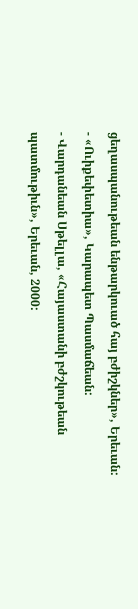ցեղասպանութեան ենթարկուած հայ բժիշկներ», Երեւան:
- «Ուիքեփետիա», Կարապետ Պասմաճեան:
- Վարդանեան Սթելլա, «Հայաստանի բժշկութեան պատմութիւն», Երեւան, 2000: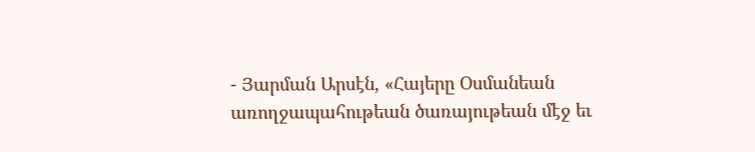- Յարման Արսէն, «Հայերը Օսմանեան առողջապահութեան ծառայութեան մէջ եւ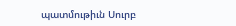պատմութիւն Սուրբ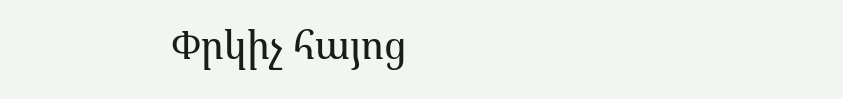Փրկիչ հայոց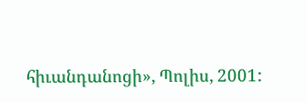հիւանդանոցի», Պոլիս, 2001: